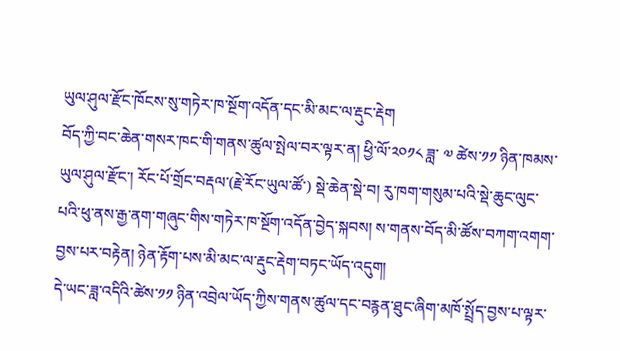ཡུལ་ཤུལ་རྫོང་ཁོངས་སུ་གཏེར་ཁ་སྔོག་འདོན་དང་མི་མང་ལ་རྡུང་རྡེག
བོད་ཀྱི་བང་ཆེན་གསར་ཁང་གི་གནས་ཚུལ་སྤེལ་བར་ལྟར་ན། ཕྱི་ལོ་༢༠༡༨ ཟླ་ ༧ ཚེས་༡༡ ཉིན་ཁམས་ཡུལ་ཤུལ་རྫོང་། རོང་པོ་གྲོང་བརྡལ་(རྗེ་རོང་ཡུལ་ཚོ་) སྡེ་ཆེན་སྡེ་བ། རུ་ཁག་གསུམ་པའི་སྡེ་ཆུང་ལུང་པའི་ཕུ་ནས་རྒྱ་ནག་གཞུང་གིས་གཏེར་ཁ་སྔོག་འདོན་བྱེད་སྐབས། ས་གནས་བོད་མི་ཚོས་བཀག་འགག་བྱས་པར་བརྟེན། ཉེན་རྟོག་པས་མི་མང་ལ་རྡུང་རྡེག་བཏང་ཡོད་འདུག།
དེ་ཡང་ཟླ་འདིའི་ཚེས་༡༡ ཉིན་འབྲེལ་ཡོད་ཀྱིས་གནས་ཚུལ་དང་བརྙན་ཐུང་ཞིག་མཁོ་སྤྲོད་བྱས་པ་ལྟར་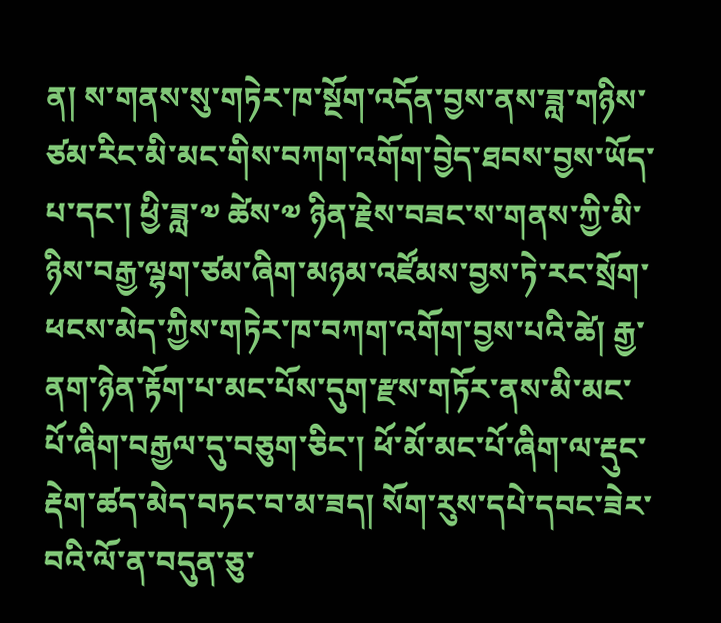ན། ས་གནས་སུ་གཏེར་ཁ་སྔོག་འདོན་བྱས་ནས་ཟླ་གཉིས་ཙམ་རིང་མི་མང་གིས་བཀག་འགོག་བྱེད་ཐབས་བྱས་ཡོད་པ་དང་། ཕྱི་ཟླ་༧ ཚེས་༧ ཉིན་རྗེས་བཟང་ས་གནས་ཀྱི་མི་ཉིས་བརྒྱ་ལྷག་ཙམ་ཞིག་མཉམ་འཛོམས་བྱས་ཏེ་རང་སྲོག་ཕངས་མེད་ཀྱིས་གཏེར་ཁ་བཀག་འགོག་བྱས་པའི་ཚེ། རྒྱ་ནག་ཉེན་རྟོག་པ་མང་པོས་དུག་རྫས་གཏོར་ནས་མི་མང་པོ་ཞིག་བརྒྱལ་དུ་བཅུག་ཅིང་། ཕོ་མོ་མང་པོ་ཞིག་ལ་རྡུང་རྡེག་ཚད་མེད་བཏང་བ་མ་ཟད། སོག་རུས་དཔེ་དབང་ཟེར་བའི་ལོ་ན་བདུན་ཅུ་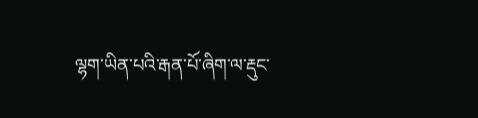ལྷག་ཡིན་པའི་རྒན་པོ་ཞིག་ལ་རྡུང་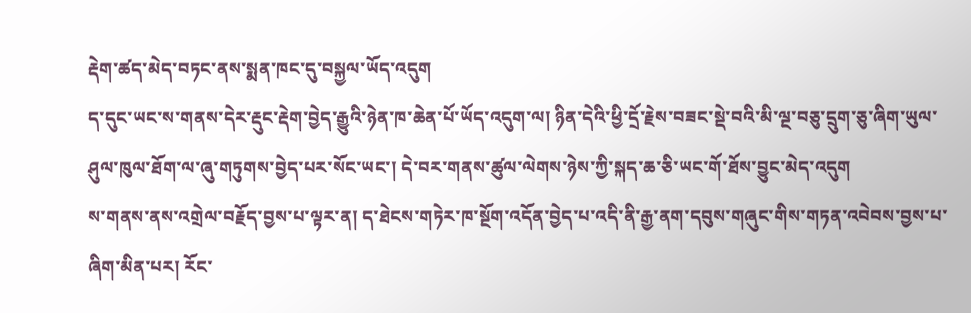རྡེག་ཚད་མེད་བཏང་ནས་སྨན་ཁང་དུ་བསྐྱལ་ཡོད་འདུག
ད་དུང་ཡང་ས་གནས་དེར་རྡུང་རྡེག་བྱེད་རྒྱུའི་ཉེན་ཁ་ཆེན་པོ་ཡོད་འདུག་ལ། ཉིན་དེའི་ཕྱི་དྲོ་རྗེས་བཟང་སྡེ་བའི་མི་ལྔ་བཅུ་དྲུག་ཅུ་ཞིག་ཡུལ་ཤུལ་ཁུལ་ཐོག་ལ་ཞུ་གཏུགས་བྱེད་པར་སོང་ཡང་། དེ་བར་གནས་ཚུལ་ལེགས་ཉེས་ཀྱི་སྐད་ཆ་ཅི་ཡང་གོ་ཐོས་བྱུང་མེད་འདུག
ས་གནས་ནས་འགྲེལ་བརྗོད་བྱས་པ་ལྟར་ན། ད་ཐེངས་གཏེར་ཁ་སྔོག་འདོན་བྱེད་པ་འདི་ནི་རྒྱ་ནག་དབུས་གཞུང་གིས་གཏན་འབེབས་བྱས་པ་ཞིག་མིན་པར། རོང་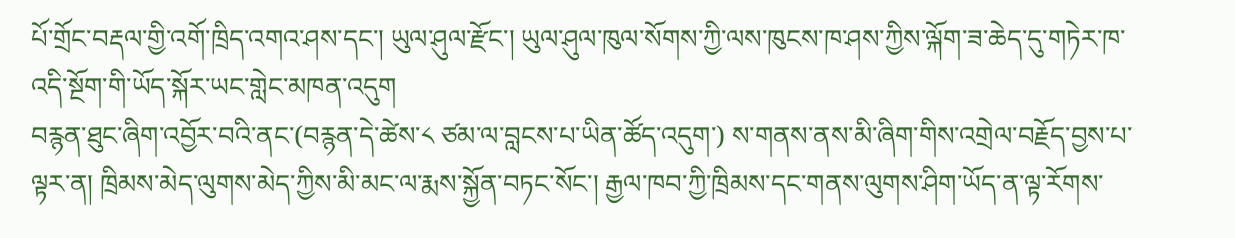པོ་གྲོང་བརྡལ་གྱི་འགོ་ཁྲིད་འགའ་ཤས་དང་། ཡུལ་ཤུལ་རྫོང་། ཡུལ་ཤུལ་ཁུལ་སོགས་ཀྱི་ལས་ཁུངས་ཁ་ཤས་ཀྱིས་ལྐོག་ཟ་ཆེད་དུ་གཏེར་ཁ་འདི་སྔོག་གི་ཡོད་སྐོར་ཡང་གླེང་མཁན་འདུག
བརྙན་ཐུང་ཞིག་འབྱོར་བའི་ནང་(བརྙན་དེ་ཚེས་༨ ཙམ་ལ་བླངས་པ་ཡིན་ཚོད་འདུག་) ས་གནས་ནས་མི་ཞིག་གིས་འགྲེལ་བརྗོད་བྱས་པ་ལྟར་ན། ཁྲིམས་མེད་ལུགས་མེད་ཀྱིས་མི་མང་ལ་རྨས་སྐྱོན་བཏང་སོང་། རྒྱལ་ཁབ་ཀྱི་ཁྲིམས་དང་གནས་ལུགས་ཤིག་ཡོད་ན་ལྟ་རོགས་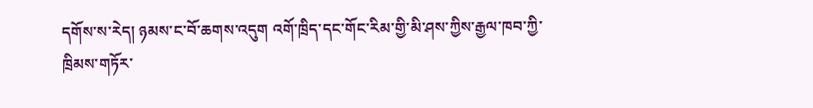དགོས་ས་རེད། ཉམས་ང་བོ་ཆགས་འདུག འགོ་ཁྲིད་དང་གོང་རིམ་གྱི་མི་ཤས་ཀྱིས་རྒྱལ་ཁབ་ཀྱི་ཁྲིམས་གཏོར་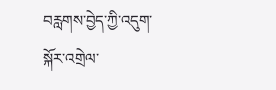བརླགས་བྱེད་ཀྱི་འདུག་སྐོར་འགྲེལ་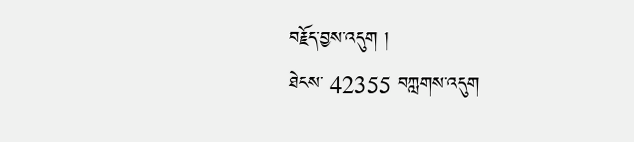བརྗོད་བྱས་འདུག །
ཐེངས་ 42355 བཀླགས་འདུག